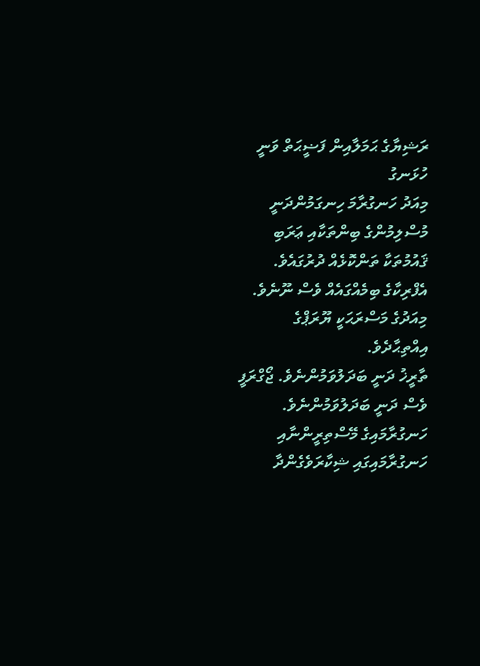ރަޝިޔާގެ ޙަމަލާއިން ފަޟީޙަތް ވަނީ ހުޅަނގު
މިއަދު ހަނގުރާމަ ހިނގަމުންދަނީ މުސްލިމުންގެ ބިންތަކާއި ޢަރަބި ޤައުމުތަކާ ތަންކޮޅެއް ދުރުގައެވެ. އެފްރިކާގެ ބިމެއްގައެއް ވެސް ނޫނެވެ. މިއަދުގެ މަސްރަޙަކީ ޔޫރަޕްގެ އިއްތިޙާދެވެ.
ތާރީޚު ދަނީ ބަދަލުވަމުންނެވެ. ޖޯގްރަފީ ވެސް ދަނީ ބަދަލުވަމުންނެވެ. ހަނގުރާމައިގެ މޭސްތިރީންނާއި ހަނގުރާމައިގައި ޝިކާރަވެގެންދާ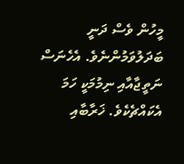މީހުން ވެސް ދަނީ ބަދަލުވަމުންނެވެ. އެހެނަސް ނަތީޖާއާއި ނިމުމަކީ ހަމަ އެކައްޗެކެވެ. ޚަރާބާއި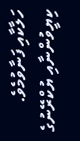ހަލާކާއި ފަނާވުމެވެ.
ކިޔީވުންނާއި ޔުކްރޭނުގެ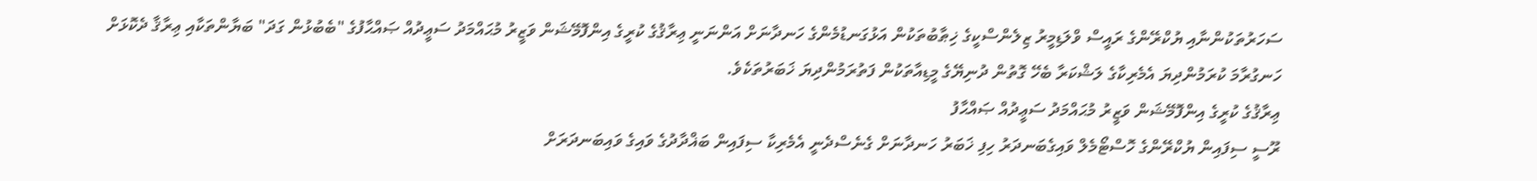ސަހަރުތަކުންނާއި ޔުކްރޭންގެ ރައީސް ވްލަޑިމީރު ޒިލެންސްކީގެ ޚިޠާބުތަކުން އަޅުގަނޑުމެންގެ ހަނދާނަށް އަންނަނީ ޢިރާޤުގެ ކުރީގެ އިންފޮމޭޝަން ވަޒީރު މުޙައްމަދު ސަޢީދުއް ޞައްޙާފުގެ "ބެބުޅުން ގަދަ" ބަޔާންތަކާއި ޢިރާޤާ ދެކޮޅަށް ހަނގުރާމަ ކުރަމުންދިޔަ އެމެރިކާގެ ލަޝްކަރާ ބެހޭ ގޮތުން ދުނިޔޭގެ މީޑިއާތަކުން ފަތުރަމުންދިޔަ ޚަބަރުތަކެވެ.
ޢިރާޤުގެ ކުރީގެ އިންފޮމޭޝަން ވަޒީރު މުޙައްމަދު ސަޢީދުއް ޞައްޙާފު
ރޫސީ ސިފައިން ޔުކްރޭންގެ ހޮސްޓޯމެލް ވައިގެބަނދަރު ހިފި ޚަބަރު ހަނދާނަށް ގެނެސްދެނީ އެމެރިކާ ސިފައިން ބަޣްދާދުގެ ވައިގެ ވައިބަނދަރަށް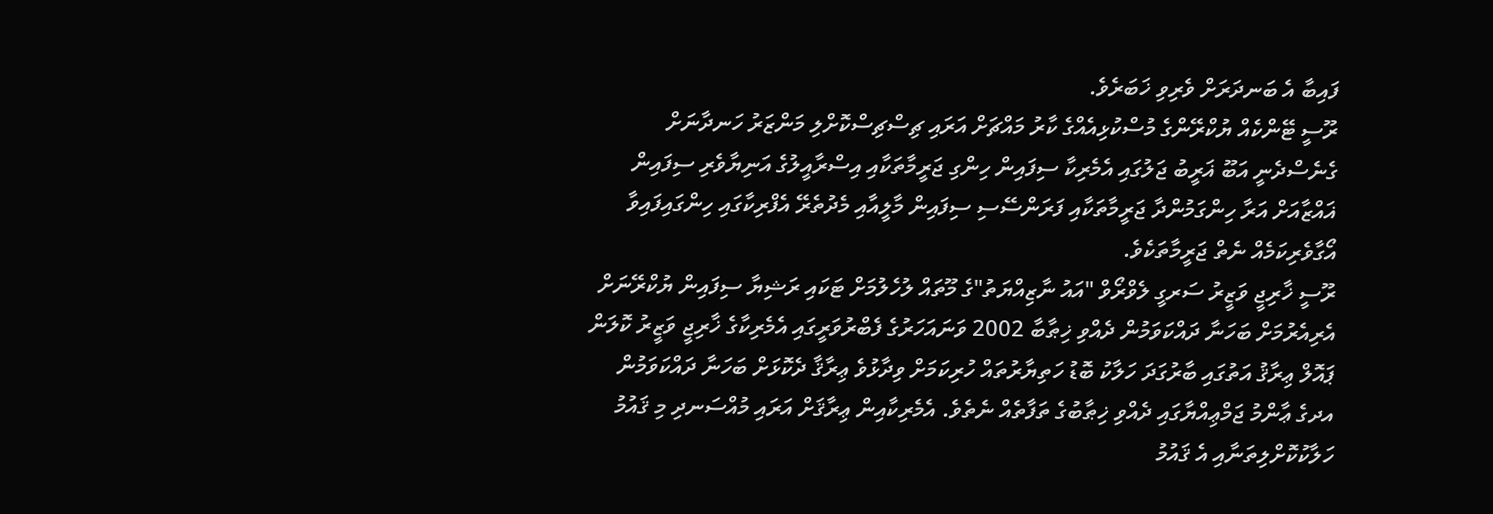ފައިބާ އެ ބަނދަރަށް ވެރިވި ޚަބަރެވެ.
ރޫސީ ޓޭންކެއް ޔުކްރޭންގެ މުސްކުޅިއެއްގެ ކާރު މައްޗަށް އަރައި ޗިސްޗިސްކޮށްލި މަންޒަރު ހަނދާނަށް ގެނެސްދެނީ އަބޫ ޣަރީބު ޖަލުގައި އެމެރިކާ ސިފައިން ހިންގި ޖަރީމާތަކާއި އިސްރާއީލުގެ އަނިޔާވެރި ސިފައިން ޣައްޒާއަށް އަރާ ހިންގަމުންދާ ޖަރީމާތަކާއި ފަރަންސޭސި ސިފައިން މާލީއާއި މެދުތެރޭ އެފްރިކާގައި ހިންގައިފައިވާ އޯގާވެރިކަމެއް ނެތް ޖަރީމާތަކެވެ.
ރޫސީ ޚާރިޖީ ވަޒީރު ސަރގީ ލެވްރޯވް "އައު ނާޒިއްޔަތު"ގެ މޫތައް ލުހެލުމަށް ޓަކައި ރަޝިޔާ ސިފައިން ޔުކްރޭނަށް އެރިއެރުމަށް ބަހަނާ ދައްކަވަމުން ދެއްވި ޚިޠާބާ 2002 ވަނައަހަރުގެ ފެބްރުވަރީގައި އެމެރިކާގެ ޚާރިޖީ ވަޒީރު ކޮލަން ޕައޮލް ޢިރާޤު އަތުގައި ބާރުގަދަ ހަލާކު ބޮޑު ހަތިޔާރުތައް ހުރިކަމަށް ވިދާޅުވެ ޢިރާޤާ ދެކޮޅަށް ބަހަނާ ދައްކަވަމުން އދގެ ޢާންމު ޖަމްޢިއްޔާގައި ދެއްވި ޚިޠާބުގެ ތަފާތެއް ނެތެވެ. އެމެރިކާއިން ޢިރާޤަށް އަރައި މުއްސަނދި މި ޤައުމު ހަލާކުކޮށްލިތަނާއި އެ ޤައުމު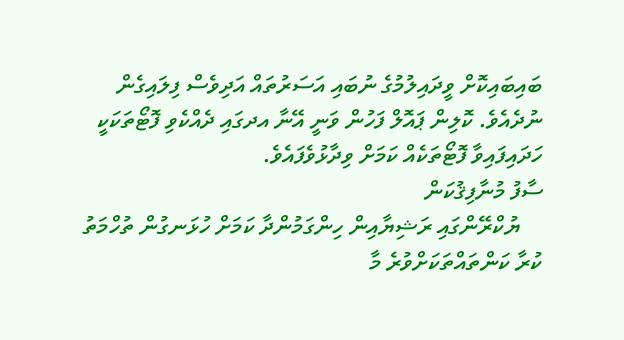ބައިބައިކޮށް ވީދައިލުމުގެ ނުބައި އަސަރުތައް އަދިވެސް ފިލައިގެން ނުދެއެވެ. ކޮލިން ޕައޮލް ފަހުން ވަނީ އޭނާ އދގައި ދެއްކެވި ފޮޓޯތަކަކީ ހަދައިފައިވާ ފޮޓޯތަކެއް ކަމަށް ވިދާޅުވެފައެވެ.
ސާފު މުނާފިޤުކަން
    ޔުކްރޭންގައި ރަޝިޔާއިން ހިންގަމުންދާ ކަމަށް ހުޅަނގުން ތުހްމަތު ކުރާ ކަންތައްތަކަށްވުރެ މާ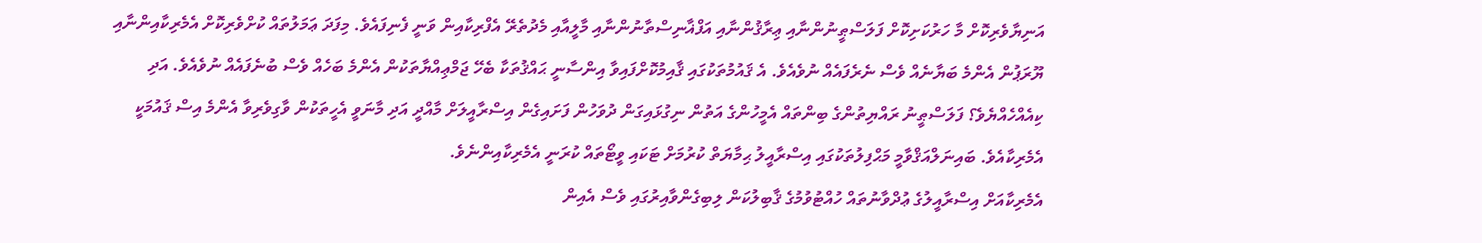އަނިޔާވެރިކޮށް މާ ހަރުކަށިކޮށް ފަލަސްޠީނުންނާއި ޢިރާޤުންނާއި އަފްޣާނިސްތާނުންނާއި މާލީއާއި މެދުތެރޭ އެފްރިކާއިން ވަނީ ފެނިފައެވެ. މިފަދަ ޢަމަލުތައް ކުށްވެރިކޮށް އެމެރިކާއިންނާއި ޔޫރަޕުން އެންމެ ބަޔާނެއް ވެސް ނެރެފައެއް ނުވެއެވެ. އެ ޤައުމުތަކުގައި ޤާއިމުކޮށްފައިވާ އިންސާނީ ޙައްޤުތަކާ ބެހޭ ޖަމްޢިއްޔާތަކުން އެންމެ ބަހެއް ވެސް ބުނެފައެއް ނުވެއެވެ. އަދި ކިއެއްހެއްޔެވެ؟ ފަލަސްޠީނު ރައްޔިތުންގެ ބިންތައް އެމީހުންގެ އަތުން ނިގުޅައިގަން ދުވަހުން ފަށައިގެން އިސްރާއީލަށް މާއްދީ އަދި މާނަވީ އެހީތަކުން ވާގިވެރިވާ އެންމެ އިސް ޤައުމަކީ އެމެރިކާއެވެ. ބައިނަލްއަޤްވާމީ މަޙްފިލުތަކުގައި އިސްރާއީލު ޙިމާޔަތް ކުރުމަށް ޓަކައި ވީޓޯތައް ކުރަނީ އެމެރިކާއިންނެވެ.
އެމެރިކާއަށް އިސްރާއީލުގެ ޢުދްވާނުތައް ހުއްޓުވުމުގެ ޤާބިލުކަން ލިބިގެންވާއިރުގައި ވެސް އެއިން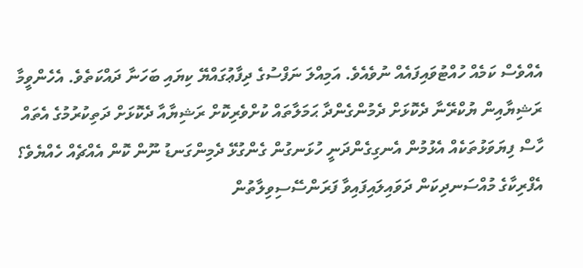އެއްވެސް ކަމެއް ހުއްޓުވައިފައެއް ނުވެއެވެ. އަމިއްލަ ނަފްސުގެ ދިފާޢުގައްޔޭ ކިޔައި ބަހަނާ ދައްކަތެވެ. އެހެންވީމާ ރަޝިޔާއިން ޔުކްރޭނާ ދެކޮޅަށް ދެމުންގެންދާ ޙަމަލާތައް ކުށްވެރިކޮށް ރަޝިޔާއާ ދެކޮޅަށް ދަތިކުރުމުގެ އެތައް ހާސް ފިޔަވަޅުތަކެއް އެޅުމުން އެނގިގެންދަނީ ހުޅަނގުން ގެންގުޅޭ ދެމިންގަނޑު ނޫން ކޮން އެއްޗެއް ހެއްޔެވެ؟
އެފްރިކާގެ މުއްސަނދިކަން ދަވައިލައިފައިވާ ފަރަންސޭސިވިލާތުން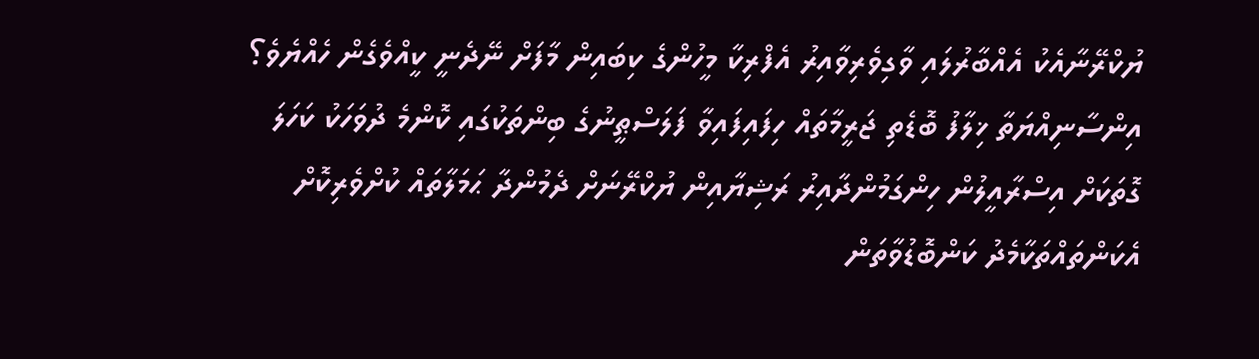ޔުކްރޭނާއެކު އެއްބާރުލައި ވާގިވެރިވާއިރު އެފްރިކާ މީހުންގެ ކިބައިން މާފަށް ނޭދެނީ ކީއްވެގެން ހެއްޔެވެ؟
އިންސާނިއްޔަތާ ޚިލާފު ބޮޑެތި ޖަރީމާތައް ހިފައިފައިވާ ފަލަސްޠީނުގެ ބިންތަކުގައި ކޮންމެ ދުވަހަކު ކަހަލަ ގޮތަކަށް އިސްރާއީލުން ހިންގަމުންދާއިރު ރަޝިޔާއިން ޔުކްރޭނަށް ދެމުންދާ ޙަމަލާތައް ކުށްވެރިކޮށް އެކަންތައްތަކާމެދު ކަންބޮޑުވާތަން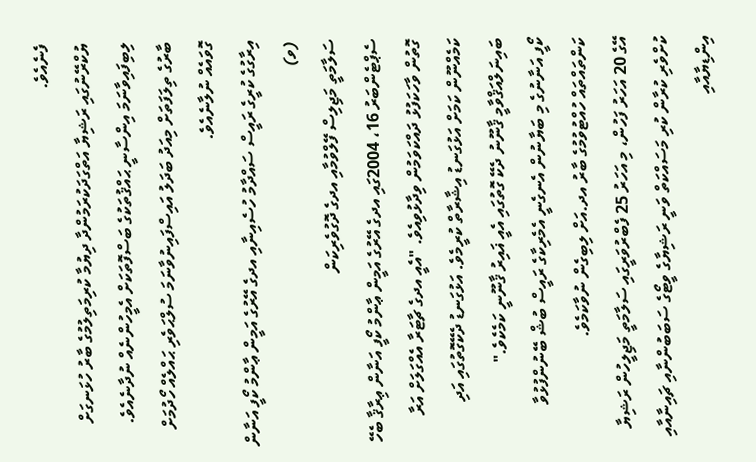ފެނެއެވެ.
ޔުކްރޭނުގައި ރަޝިޔާ އަތްގަދަކުރަމުންދާ ދިޔުމާ ކުރިމަތިލުމުގެ ބާރު ހުޅަނގަށް ލިބިފައިވާނަމަ އިންސާނީ ޙައްޤުތަކުގެ ބަސްފޮތަކަށް އެމީހުންނެއް ނުދާނެއެވެ. ބާރުގެ ތިލަފަތަށް މިއަދު ބަދަލު އައިސްފައިނުވާނަމަ ސުލްޙަވެރި ޙައްލެއް ހޯދުމަށް ގޮވައެއް ނުލާނެއެވެ.
އިރާގުގެ ކުރީގެ ރައީސް ސައްދާމު ހުސެއިނާއި އދގެ އޭރުގެ އަމީން ޢާންމު ކޯފީ އަނާން (ވ)
ސަލާމަތީ މަޖިލިސް ފޭލްވުމާއި އދގެ ދޮގުވެރިކަން
ސެޕްޓެންބަރު 16، 2004ގައި އދގެ އޭރުގެ އަމީން ޢާންމު ކޯފީ އަނާން ޢިރާޤާ ބެހޭ ގޮތުން ވާހަކަފުޅު ދައްކަވަމުން ވިދާޅުވިއެވެ. "އެއީ އދގެ ޗާޓަރާ އެއްގަލަށް އަރާ ކަމެއްނޫން ކަމަށް އަޅުގަނޑު އިޝާރާތް ކުރީމެވެ. އަޅުގަނޑު ދެކޭގޮތުގައި އަދި ބައިނަލްއަޤްވާމީ ޤާނޫނު ދެކޭ ގޮތުގައި އެއީ ޣައިރު ޤާނޫނީ ކަމެކެވެ."
ކޯފީ އަނާނުގެ މި ބަޔާނުން އެނގެނީ އެމެރިކާގެ ރައީސް ބުޝް ބޭނުންފުޅުވާ ކަންތައްތައް ހުއްޓުވުމުގެ ބާރު އދ.އަށް ލިބިގެން ނުވާކަމެވެ.
އޭގެ 20 އަހަރު ފަހުން، މި އަހަރު 25 ފެބްރުވަރީގައި ސަލާމަތީ މަޖިލީހުން ރަޝިޔާ ކުށްވެރި ކުރާން ކުރި މަސައްކަތް ވަނީ ރަޝިޔާގެ ވީޓޯގެ ސަބަބުންނާއި ޗައިނާއާއި އިންޑިޔާއާއި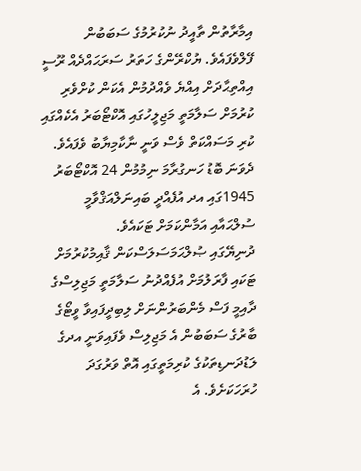އިމާރާތުން ތާއީދު ނުކުރުމުގެ ސަބަބުން ފޭލްވެފައެވެ. ޔުކްރޭންގެ ހަތަރު ސަރަޙައްދެއް ރޫސީ އިއްތިޙާދަށް އިއްޔެ ވެއްދުމުން އެކަން ކުށްވެރި ކުރުމަށް ސަލާމަތީ މަޖިލީހުގައި އޮކްޓޯބަރު އެކެއްގައި ކުރި މަސައްކަތް ވެސް ވަނީ ނާކާމިޔާބު ވެފައެވެ. ދެވަނަ ބޮޑު ހަނގުރާމަ ނިމުމުން 24 އޮކްޓޯބަރު 1945ގައި އދ އުފެއްދީ ބައިނަލްއަޤްވާމީ ސުލްޙައާއި އަމާންކަމަށް ޓަކައެވެ.
ދުނިޔޭގައި ޞުލްޙަމަސަލަސްކަން ޤާއިމުކުރުމަށް ޓަކައި ފާރަލުމަށް އުފެއްދުނު ސަލާމަތީ މަޖިލިސްގެ ދާއިމީ ފަސް މެންބަރުންނަށް ލިބިދީފައިވާ ވީޓޯގެ ބާރުގެ ސަބަބުން އެ މަޖިލިސް ވެފައިވަނީ އދގެ ލަޑުދަނޑިތަކުގެ ކުރިމަތީގައި އޮތް ވަރުގަދަ ހުރަހަކަށެވެ. އެ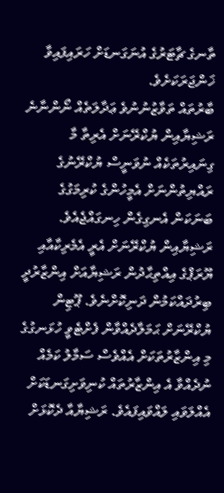ތާނގެ ޗާޓަރުގެ އުނަގަނޑަށް ހަރައިފައިވާ ޚަންޖަރަކަށެވެ.
ބާރުތައް ތަވާޒުނުނުވެ ޢަދާލަތެއް ނޯންނާނެ
ރަޝިޔާއިން ޔުކްރޭނަށް އެރިތާ މާ ގިނައިރުތަކެއް ނުވަނީސް ޔުކްރޭނުގެ ރައްޔިތުންނަށް އެމީހުންގެ ކުރިމަގުގެ ބަނަކަން އެނގިގެން ހިނގައްޖެއެވެ. ރަޝިޔާއިން ޔުކްރޭނަށް އެރީ އެމެރިކާއާއި ޔޫރަޕްގެ އިއްތިޙާދުން ރަޝިޔާއަށް އިންޒާރުދީ ބިރުދައްކަމުން ދަނިކޮށްނެވެ. ޕޫޓިން ޔުކްރޭނަށް ޙަމަލާދެއްވާން ފެށްޓެވީ ހުޅަނގުގެ މި އިންޒާރުތަކަށް އެއްވެސް ސަމާލު ކަމެއް ނުދެއްވާ އެ އިންޒާރުތައް ކުނިވަށިގަނޑަކަށް އެއްލަވައި ލައްވައިފައެވެ. ރަޝިޔާއާ ދެކޮޅަށް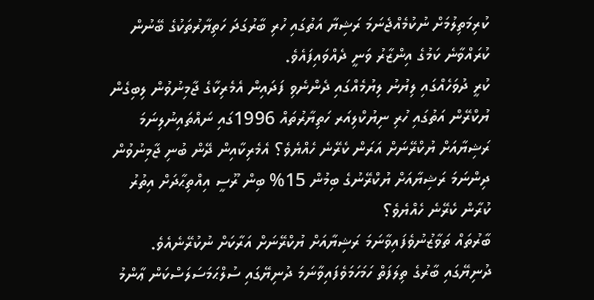ކުރިމަތިލުމަށް ނުކުމެއްޖެނަމަ ރަޝިޔާ އަތުގައި ހުރި ބާރުގަދަ ހަތިޔާރުތަކުގެ ބޭނުން ކުރައްވާނެ ކަމުގެ އިންޒާރު ވަނީ ދެއްވައިފައެވެ.
ކުރީ ދުވަހެއްގައި ލިޔުނު ލިޔުމެއްގައި ދެންނެވި ފަދައިން އެމެރިކާގެ ޖާމިނުވުން ލިބިގެން ޔުކްރޭން އަތުގައި ހުރި ނިޔުކްލިއަރ ހަތިޔާރުތައް 1996ގައި ނައްތައިނުލިނަމަ ރަޝިޔާއަށް ޔުކްރޭނަށް އަރަން ކެރޭނެ ހެއްޔެވެ؟ އެމެރިކާއިން ދޭން ބުނި ޖާމިނުވުން ދިންނަމަ ރަޝިޔާއަށް ޔުކްރޭނުގެ ބިމުން 15% ބިން ރޫސީ އިއްތިޙާދަށް އިތުރު ކުރާން ކެރޭނެ ހެއްޔެވެ؟
ބާރުތައް ތަވާޒުނުވެފައިވާނަމަ ރަޝިޔާއަށް ޔުކްރޭނަށް އަރާކަށް ނުކުރޭނެއެވެ. ދުނިޔޭގައި ބާރުގެ ތިލަފަތް ހަމަހަމަވެފައިވާނަމަ ދުނިޔޭގައި ސުލްޙަމަސަލަސްކަން ޢާންމު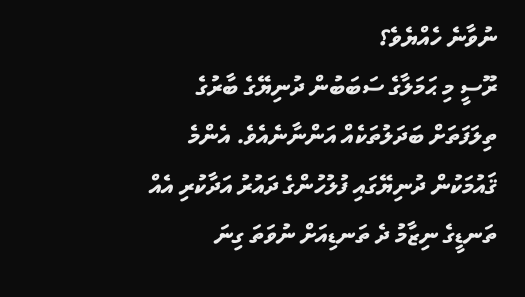ނުވާނެ ހެއްޔެވެ؟
ރޫސީ މި ޙަމަލާގެ ސަބަބުން ދުނިޔޭގެ ބާރުގެ ތިލަފަތަށް ބަދަލުތަކެއް އަންނާނެއެވެ. އެންމެ ޤައުމަކުން ދުނިޔޭގައި ފުލުހުންގެ ދައުރު އަދާކުރި އެއް ތަނޑީގެ ނިޒާމު ދެ ތަނޑިއަށް ނުވަތަ ގިނަ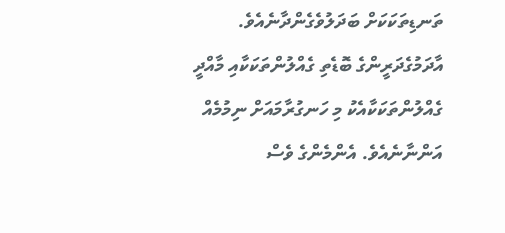ތަނޑިތަކަކަށް ބަދަލުވެގެންދާނެއެވެ.
އާދަމުގެދަރީންގެ ބޮޑެތި ގެއްލުންތަކަކާއި މާއްދީ ގެއްލުންތަކަކާއެކު މި ހަނގުރާމައަށް ނިމުމެއް އަންނާނެއެވެ. އެންމެންގެ ވެސް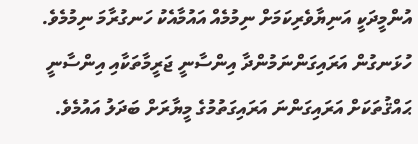އުންމީދަކީ އަނިޔާވެރިކަމަށް ނިމުމެއް އައުމާއެކު ހަނގުރާމަ ނިމުމެވެ. ހުޅަނގުން އަރައިގަންނަމުންދާ އިންސާނީ ޖަރީމާތަކާއި އިންސާނީ ޙައްޤުތަކަށް އަރައިގަންނަ އަރައިގަތުމުގެ މީޔާރަށް ބަދަލު އައުމެވެ.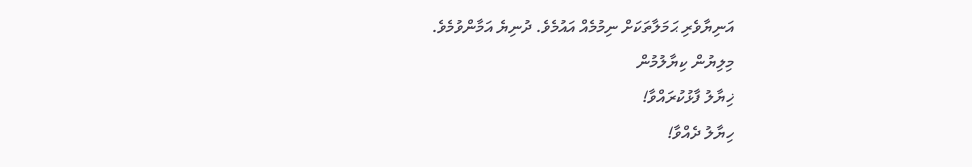އަނިޔާވެރި ޙަމަލާތަކަށް ނިމުމެއް އައުމެވެ. ދުނިޔެ އަމާންވުމެވެ.
މިލިޔުން ކިޔާލުމުން
ޚިޔާލު ފާޅުކުރައްވާ!
ހިޔާލު ދެއްވާ!